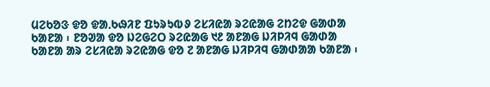ᱢᱮᱠᱚᱝ ᱫᱚ ᱫᱟᱹᱠᱷᱤᱱ ᱯᱩᱨᱩᱵᱽ ᱮᱥᱤᱭᱟ ᱨᱮᱭᱟᱜ ᱮᱴᱮᱫ ᱜᱟᱰᱟ ᱠᱟᱱᱟ ᱾ ᱱᱚᱣᱟ ᱫᱚ ᱡᱮᱜᱮᱛ ᱨᱮᱭᱟᱜ ᱑᱒ ᱟᱱᱟᱜ ᱡᱤᱞᱤᱧ ᱜᱟᱰᱟ ᱠᱟᱱᱟ ᱟᱨ ᱮᱥᱤᱭᱟ ᱨᱮᱭᱟᱜ ᱫᱚ ᱗ ᱟᱱᱟᱜ ᱡᱤᱞᱤᱧ ᱜᱟᱰᱟᱟ ᱠᱟᱱᱟ ᱾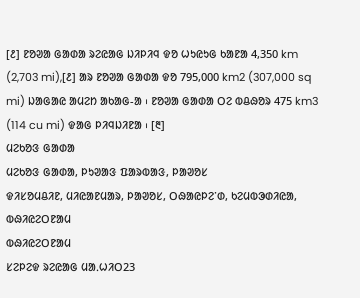[᱒] ᱱᱚᱣᱟ ᱜᱟᱰᱟ ᱨᱮᱭᱟᱜ ᱡᱤᱞᱤᱧ ᱫᱚ ᱦᱩᱭᱩᱜ ᱠᱟᱱᱟ 4,350 km (2,703 mi),[᱒] ᱟᱨ ᱱᱚᱣᱟ ᱜᱟᱰᱟ ᱫᱚ 795,000 km2 (307,000 sq mi) ᱡᱟᱜᱟᱭ ᱟᱢᱮᱴ ᱟᱠᱟᱜ-ᱟ ᱾ ᱱᱚᱣᱟ ᱜᱟᱰᱟ ᱛᱮ ᱵᱪᱷᱚᱨ 475 km3 (114 cu mi) ᱫᱟᱜ ᱞᱤᱧᱡᱤᱱᱟ ᱾ [᱓]
ᱢᱮᱠᱚᱝ ᱜᱟᱰᱟ
ᱢᱮᱠᱚᱝ ᱜᱟᱰᱟ, ᱞᱩᱣᱟᱝ ᱯᱟᱨᱵᱟᱝ, ᱞᱟᱣᱚᱥ
ᱫᱤᱥᱚᱢᱪᱤᱱ, ᱢᱤᱭᱟᱱᱢᱟᱨ, ᱞᱟᱣᱚᱥ, ᱛᱷᱟᱭᱞᱮᱸᱰ, ᱠᱮᱢᱵᱳᱰᱤᱭᱟ, ᱵᱷᱤᱭᱮᱛᱱᱟᱢ
ᱵᱷᱤᱭᱮᱛᱱᱟᱢ
ᱥᱮᱞᱮᱫ ᱨᱮᱭᱟᱜ ᱢᱟᱹᱦᱤᱛ23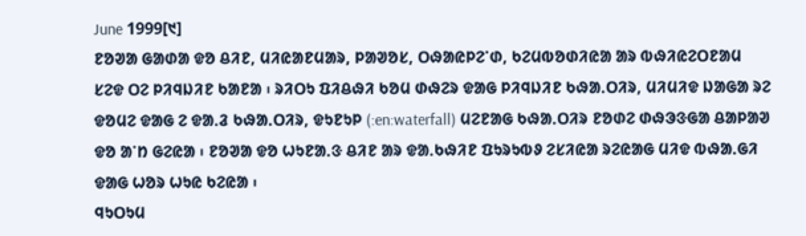June 1999[᱑]
ᱱᱚᱣᱟ ᱜᱟᱰᱟ ᱫᱚ ᱪᱤᱱ, ᱢᱤᱭᱟᱱᱢᱟᱨ, ᱞᱟᱣᱚᱥ, ᱛᱷᱟᱭᱞᱮᱸᱰ, ᱠᱮᱢᱵᱚᱰᱤᱭᱟ ᱟᱨ ᱵᱷᱤᱭᱮᱛᱱᱟᱢ ᱥᱮᱫ ᱛᱮ ᱞᱤᱧᱡᱤᱱ ᱠᱟᱱᱟ ᱾ ᱨᱤᱛᱩ ᱯᱤᱪᱷᱤ ᱠᱚᱢ ᱰᱷᱮᱨ ᱫᱟᱜ ᱞᱤᱧᱡᱤᱱ ᱠᱷᱟᱹᱛᱤᱨ, ᱢᱤᱢᱤᱫ ᱡᱟᱜᱟ ᱨᱮ ᱫᱚᱢᱮ ᱫᱟᱜ ᱮ ᱫᱟᱹᱲ ᱠᱷᱟᱹᱛᱤᱨ, ᱫᱩᱱᱩᱞ (:en:waterfall) ᱢᱮᱱᱟᱜ ᱠᱷᱟᱹᱛᱤᱨ ᱱᱚᱰᱮ ᱰᱷᱳᱝᱜᱟ ᱪᱟᱞᱟᱣ ᱫᱚ ᱟᱸᱴ ᱜᱮᱭᱟ ᱾ ᱱᱚᱣᱟ ᱫᱚ ᱦᱩᱱᱟᱹᱝ ᱪᱤᱱ ᱟᱨ ᱫᱟᱹᱠᱷᱤᱱ ᱯᱩᱨᱩᱵᱽ ᱮᱥᱤᱭᱟ ᱨᱮᱭᱟᱜ ᱢᱤᱫ ᱵᱷᱟᱹᱜᱤ ᱫᱟᱜ ᱦᱚᱨ ᱦᱩᱭ ᱠᱮᱭᱟ ᱾
ᱧᱩᱛᱩᱢ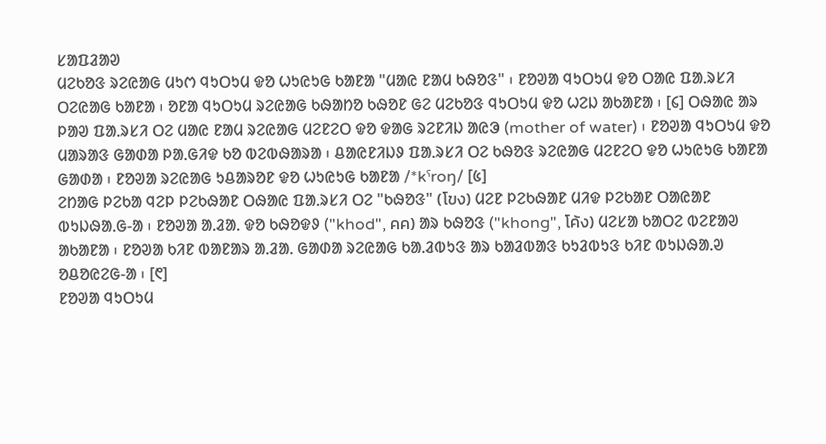ᱥᱟᱯᱲᱟᱣ
ᱢᱮᱠᱚᱝ ᱨᱮᱭᱟᱜ ᱢᱩᱬ ᱧᱩᱛᱩᱢ ᱫᱚ ᱦᱩᱭᱩᱜ ᱠᱟᱱᱟ "ᱢᱟᱭ ᱱᱟᱢ ᱠᱷᱚᱝ" ᱾ ᱱᱚᱣᱟ ᱧᱩᱛᱩᱢ ᱫᱚ ᱛᱟᱭ ᱯᱟᱹᱨᱥᱤ ᱛᱮᱭᱟᱜ ᱠᱟᱱᱟ ᱾ ᱚᱱᱟ ᱧᱩᱛᱩᱢ ᱨᱮᱭᱟᱜ ᱠᱷᱟᱴᱚ ᱠᱷᱚᱱ ᱜᱮ ᱢᱮᱠᱚᱝ ᱧᱩᱛᱩᱢ ᱫᱚ ᱦᱮᱡ ᱟᱠᱟᱱᱟ ᱾ [᱔] ᱛᱷᱟᱭ ᱟᱨ ᱞᱟᱣ ᱯᱟᱹᱨᱥᱤ ᱛᱮ ᱢᱟᱭ ᱱᱟᱢ ᱨᱮᱭᱟᱜ ᱢᱮᱱᱮᱛ ᱫᱚ ᱫᱟᱜ ᱨᱮᱱᱤᱡ ᱟᱭᱳ (mother of water) ᱾ ᱱᱚᱣᱟ ᱧᱩᱛᱩᱢ ᱫᱚ ᱢᱟᱨᱟᱝ ᱜᱟᱰᱟ ᱞᱟᱹᱜᱤᱫ ᱠᱚ ᱵᱮᱵᱷᱟᱨᱟ ᱾ ᱪᱟᱭᱱᱤᱡᱽ ᱯᱟᱹᱨᱥᱤ ᱛᱮ ᱠᱷᱚᱝ ᱨᱮᱭᱟᱜ ᱢᱮᱱᱮᱛ ᱫᱚ ᱦᱩᱭᱩᱜ ᱠᱟᱱᱟ ᱜᱟᱰᱟ ᱾ ᱱᱚᱣᱟ ᱨᱮᱭᱟᱜ ᱩᱪᱟᱨᱚᱱ ᱫᱚ ᱦᱩᱭᱩᱜ ᱠᱟᱱᱟ /*kˤroŋ/ [᱕]
ᱮᱴᱟᱜ ᱞᱮᱠᱟ ᱧᱮᱞ ᱞᱮᱠᱷᱟᱱ ᱛᱷᱟᱭ ᱯᱟᱹᱨᱥᱤ ᱛᱮ "ᱠᱷᱚᱝ" (โขง) ᱢᱮᱱ ᱞᱮᱠᱷᱟᱱ ᱢᱤᱫ ᱞᱮᱠᱟᱱ ᱛᱟᱭᱟᱱ ᱵᱩᱡᱷᱟᱹᱜ-ᱟ ᱾ ᱱᱚᱣᱟ ᱟᱹᱲᱟᱹ ᱫᱚ ᱠᱷᱚᱫᱽ ("khod", คค) ᱟᱨ ᱠᱷᱚᱝ ("khong", โค้ง) ᱢᱮᱥᱟ ᱠᱟᱛᱮ ᱵᱮᱱᱟᱣ ᱟᱠᱟᱱᱟ ᱾ ᱱᱚᱣᱟ ᱠᱤᱱ ᱵᱟᱱᱟᱨ ᱟᱹᱲᱟᱹ ᱜᱟᱰᱟ ᱨᱮᱭᱟᱜ ᱠᱟᱹᱲᱵᱩᱝ ᱟᱨ ᱠᱟᱲᱵᱟᱝ ᱠᱩᱲᱵᱩᱝ ᱠᱤᱱ ᱵᱩᱡᱷᱟᱹᱣ ᱚᱪᱚᱭᱮᱜ-ᱟ ᱾ [᱖]
ᱱᱚᱣᱟ ᱧᱩᱛᱩᱢ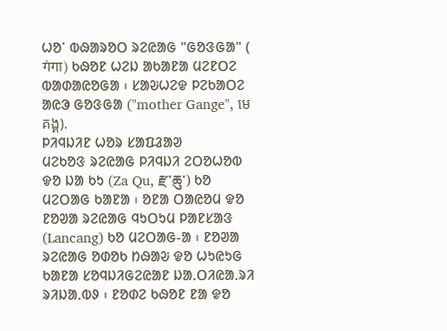ᱦᱚᱸ ᱵᱷᱟᱨᱚᱛ ᱨᱮᱭᱟᱜ "ᱜᱚᱝᱜᱟ" ( गंगा) ᱠᱷᱚᱱ ᱦᱮᱡ ᱟᱠᱟᱱᱟ ᱢᱮᱱᱛᱮ ᱵᱟᱰᱟᱭᱚᱜᱟ ᱾ ᱥᱟᱶᱦᱮᱫ ᱞᱮᱠᱟᱛᱮ ᱟᱭᱳ ᱜᱚᱝᱜᱟ ("mother Gange", មេគង្គ).
ᱞᱤᱧᱡᱤᱱ ᱦᱚᱨ ᱥᱟᱯᱲᱟᱣ
ᱢᱮᱠᱚᱝ ᱨᱮᱭᱟᱜ ᱞᱤᱧᱡᱤ ᱮᱛᱚᱦᱚᱵ ᱫᱚ ᱡᱟ ᱠᱩ (Za Qu, རྫ་ཆུ་) ᱠᱚ ᱢᱮᱛᱟᱜ ᱠᱟᱱᱟ ᱾ ᱚᱱᱟ ᱛᱟᱭᱚᱢ ᱫᱚ ᱱᱚᱣᱟ ᱨᱮᱭᱟᱜ ᱧᱩᱛᱩᱢ ᱞᱟᱱᱥᱟᱝ (Lancang) ᱠᱚ ᱢᱮᱛᱟᱜ-ᱟ ᱾ ᱱᱚᱣᱟ ᱨᱮᱭᱟᱜ ᱚᱰᱚᱠ ᱴᱷᱟᱶ ᱫᱚ ᱦᱩᱭᱩᱜ ᱠᱟᱱᱟ ᱥᱚᱧᱡᱤᱜᱮᱭᱟᱱ ᱡᱟᱹᱛᱤᱭᱟᱹᱨᱤ ᱨᱤᱡᱟᱹᱵᱽ ᱾ ᱱᱚᱰᱮ ᱠᱷᱚᱱ ᱱᱟ ᱫᱚ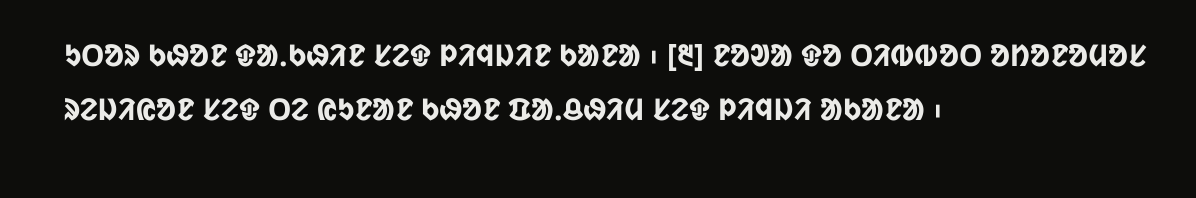ᱩᱛᱚᱨ ᱠᱷᱚᱱ ᱫᱟᱹᱠᱷᱤᱱ ᱥᱮᱫ ᱞᱤᱧᱡᱤᱱ ᱠᱟᱱᱟ ᱾ [᱓] ᱱᱚᱣᱟ ᱫᱚ ᱛᱤᱵᱵᱚᱛ ᱚᱴᱚᱱᱚᱢᱚᱥ ᱨᱮᱡᱤᱭᱚᱱ ᱥᱮᱫ ᱛᱮ ᱭᱩᱱᱟᱱ ᱠᱷᱚᱱ ᱯᱟᱹᱪᱷᱤᱢ ᱥᱮᱫ ᱞᱤᱧᱡᱤ ᱟᱠᱟᱱᱟ ᱾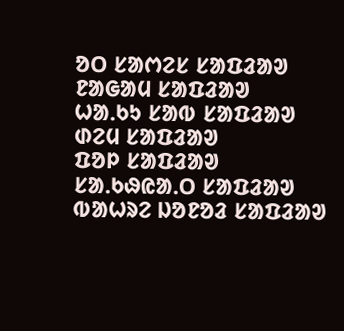ᱚᱛ ᱥᱟᱬᱮᱥ ᱥᱟᱯᱲᱟᱣ
ᱱᱟᱜᱟᱢ ᱥᱟᱯᱲᱟᱣ
ᱦᱟᱹᱠᱩ ᱥᱟᱵ ᱥᱟᱯᱲᱟᱣ
ᱰᱮᱢ ᱥᱟᱯᱲᱟᱣ
ᱯᱚᱞ ᱥᱟᱯᱲᱟᱣ
ᱥᱟᱹᱠᱷᱭᱟᱹᱛ ᱥᱟᱯᱲᱟᱣ
ᱵᱟᱦᱨᱮ ᱡᱚᱱᱚᱲ ᱥᱟᱯᱲᱟᱣ